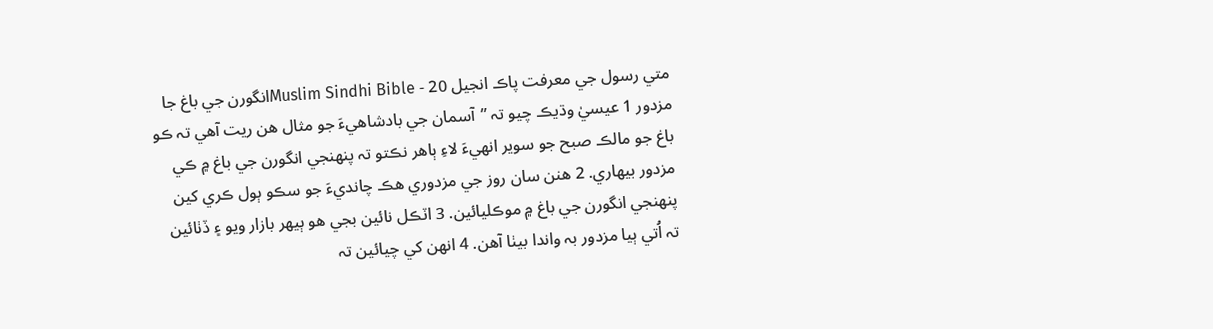متي رسول جي معرفت پاڪ انجيل 20 - Muslim Sindhi Bibleانگورن جي باغ جا مزدور 1 عيسيٰ وڌيڪ چيو تہ ”آسمان جي بادشاهيءَ جو مثال هن ريت آهي تہ ڪو باغ جو مالڪ صبح جو سوير انهيءَ لاءِ ٻاهر نڪتو تہ پنهنجي انگورن جي باغ ۾ ڪي مزدور بيهاري. 2 هنن سان روز جي مزدوري هڪ چانديءَ جو سڪو ٻول ڪري کين پنهنجي انگورن جي باغ ۾ موڪليائين. 3 اٽڪل نائين بجي هو ٻيهر بازار ويو ۽ ڏٺائين تہ اُتي ٻيا مزدور بہ واندا بيٺا آهن. 4 انهن کي چيائين تہ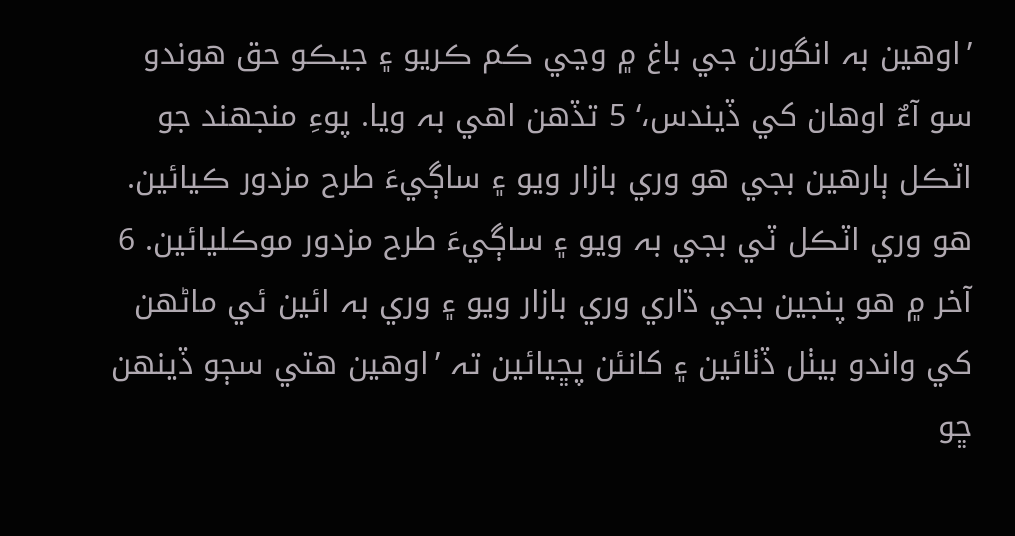’اوهين بہ انگورن جي باغ ۾ وڃي ڪم ڪريو ۽ جيڪو حق هوندو سو آءٌ اوهان کي ڏيندس،‘ 5 تڏهن اهي بہ ويا. پوءِ منجھند جو اٽڪل ٻارهين بجي هو وري بازار ويو ۽ ساڳيءَ طرح مزدور ڪيائين. هو وري اٽڪل ٽي بجي بہ ويو ۽ ساڳيءَ طرح مزدور موڪليائين. 6 آخر ۾ هو پنجين بجي ڌاري وري بازار ويو ۽ وري بہ ائين ئي ماڻهن کي واندو بيٺل ڏٺائين ۽ کانئن پڇيائين تہ ’اوهين هتي سڄو ڏينهن ڇو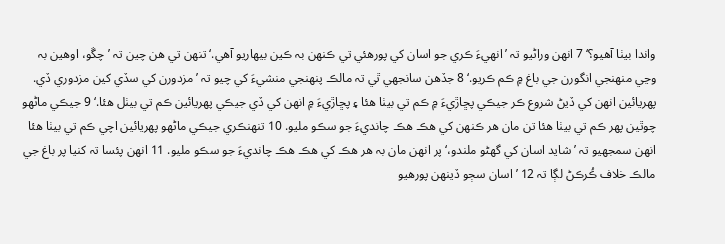واندا بيٺا آهيو؟‘ 7 انهن وراڻيو تہ ’انهيءَ ڪري جو اسان کي پورهئي تي ڪنهن بہ ڪين بيهاريو آهي.‘ تنهن تي هن چين تہ ’چڱو، اوهين بہ وڃي منهنجي انگورن جي باغ ۾ ڪم ڪريو.‘ 8 جڏهن سانجھي ٿي تہ مالڪ پنهنجي منشيءَ کي چيو تہ ’مزدورن کي سڏي کين مزدوري ڏي. پهريائين انهن کي ڏيڻ شروع ڪر جيڪي پڇاڙيءَ ۾ ڪم تي بيٺا هئا ۽ پڇاڙيءَ ۾ انهن کي ڏي جيڪي پهريائين ڪم تي بيٺل هئا.‘ 9 جيڪي ماڻهو چوٿين پهر ڪم تي بيٺا هئا تن مان هر ڪنهن کي هڪ هڪ چانديءَ جو سڪو مليو. 10 تنهنڪري جيڪي ماڻهو پهريائين اچي ڪم تي بيٺا هئا انهن سمجھيو تہ ’شايد اسان کي گھڻو ملندو،‘ پر انهن مان بہ هر هڪ کي هڪ هڪ چانديءَ جو سڪو مليو. 11 انهن پئسا تہ کنيا پر باغ جي مالڪ خلاف ڪُرڪڻ لڳا تہ 12 ’اسان سڄو ڏينهن پورهيو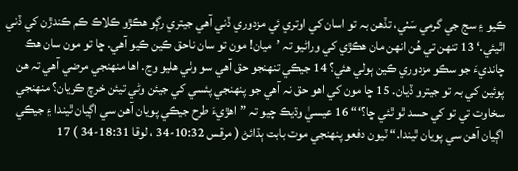ڪيو ۽ سج جي گرمي سَٺي، تڏهن بہ تو اسان کي اوتري ئي مزدوري ڏني آهي جيتري رڳو هڪڙو ڪلاڪ ڪم ڪندڙن کي ڏني اٿيئي.‘ 13 تنهن تي هُن انهن مان هڪڙي کي وراڻيو تہ ’ميان! مون تو سان ناحق ڪين ڪيو آهي. ڇا تو مون سان هڪ چانديءَ جو سڪو مزدوري ڪين ٻولي هئي؟ 14 جيڪي تنهنجو حق آهي سو وٺي هليو وڃ. اها منهنجي مرضي آهي تہ هن پوئين کي بہ تو جيترو ڏيان. 15 ڇا مون کي اهو حق نہ آهي جو پنهنجي پئسي کي جيئن وڻي تيئن خرچ ڪريان؟ منهنجي سخاوت تي تو کي حسد ٿو ٿئي ڇا؟‘“ 16 عيسيٰ وڌيڪ چيو تہ ”اهڙيءَ طرح جيڪي پويان آهن سي اڳيان ٿيندا ۽ جيڪي اڳيان آهن سي پويان ٿيندا.“ ٽيون دفعو پنهنجي موت بابت ٻڌائڻ ( مرقس 10:32-34 ، لوقا 18:31-34 ) 17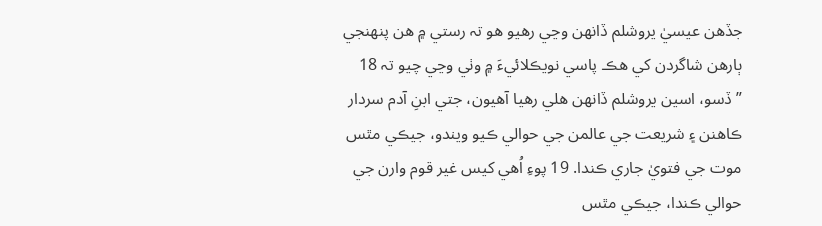جڏهن عيسيٰ يروشلم ڏانهن وڃي رهيو هو تہ رستي ۾ هن پنهنجي ٻارهن شاگردن کي هڪ پاسي نويڪلائيءَ ۾ وٺي وڃي چيو تہ 18 ”ڏسو، اسين يروشلم ڏانهن هلي رهيا آهيون، جتي ابنِ آدم سردار ڪاهنن ۽ شريعت جي عالمن جي حوالي ڪيو ويندو، جيڪي مٿس موت جي فتويٰ جاري ڪندا. 19 پوءِ اُهي کيس غير قوم وارن جي حوالي ڪندا، جيڪي مٿس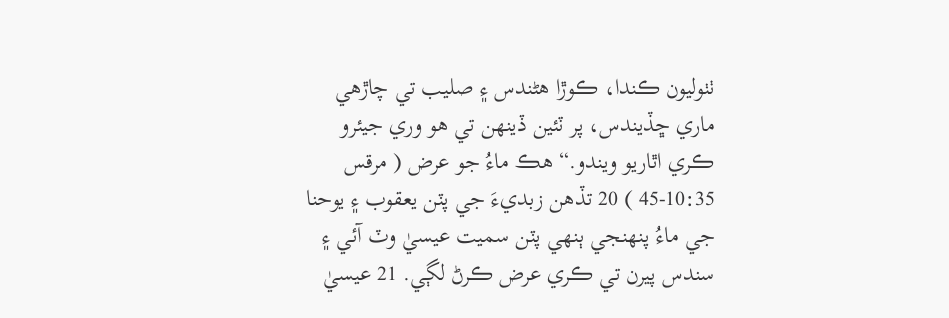ٺٺوليون ڪندا، ڪوڙا هڻندس ۽ صليب تي چاڙهي ماري ڇڏيندس، پر ٽئين ڏينهن تي هو وري جيئرو ڪري اٿاريو ويندو.“ هڪ ماءُ جو عرض ( مرقس 10:35-45 ) 20 تڏهن زبديءَ جي پٽن يعقوب ۽ يوحنا جي ماءُ پنهنجي ٻنهي پٽن سميت عيسيٰ وٽ آئي ۽ سندس پيرن تي ڪري عرض ڪرڻ لڳي. 21 عيسيٰ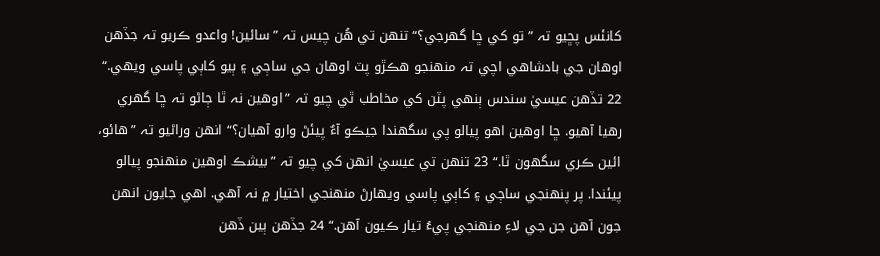کانئس پڇيو تہ ”تو کي ڇا گھرجي؟“ تنهن تي هُن چيس تہ ”سائين! واعدو ڪريو تہ جڏهن اوهان جي بادشاهي اچي تہ منهنجو هڪڙو پٽ اوهان جي ساڄي ۽ ٻيو کاٻي پاسي ويهي.“ 22 تڏهن عيسيٰ سندس ٻنهي پٽن کي مخاطب ٿي چيو تہ ”اوهين نہ ٿا ڄاڻو تہ ڇا گھري رهيا آهيو. ڇا اوهين اهو پيالو پي سگھندا جيڪو آءٌ پيئڻ وارو آهيان؟“ انهن وراڻيو تہ ”هائو، ائين ڪري سگھون ٿا.“ 23 تنهن تي عيسيٰ انهن کي چيو تہ ”بيشڪ اوهين منهنجو پيالو پيئندا. پر پنهنجي ساڄي ۽ کاٻي پاسي ويهارڻ منهنجي اختيار ۾ نہ آهي. اهي جايون انهن جون آهن جن جي لاءِ منهنجي پيءُ تيار ڪيون آهن.“ 24 جڏهن ٻين ڏهن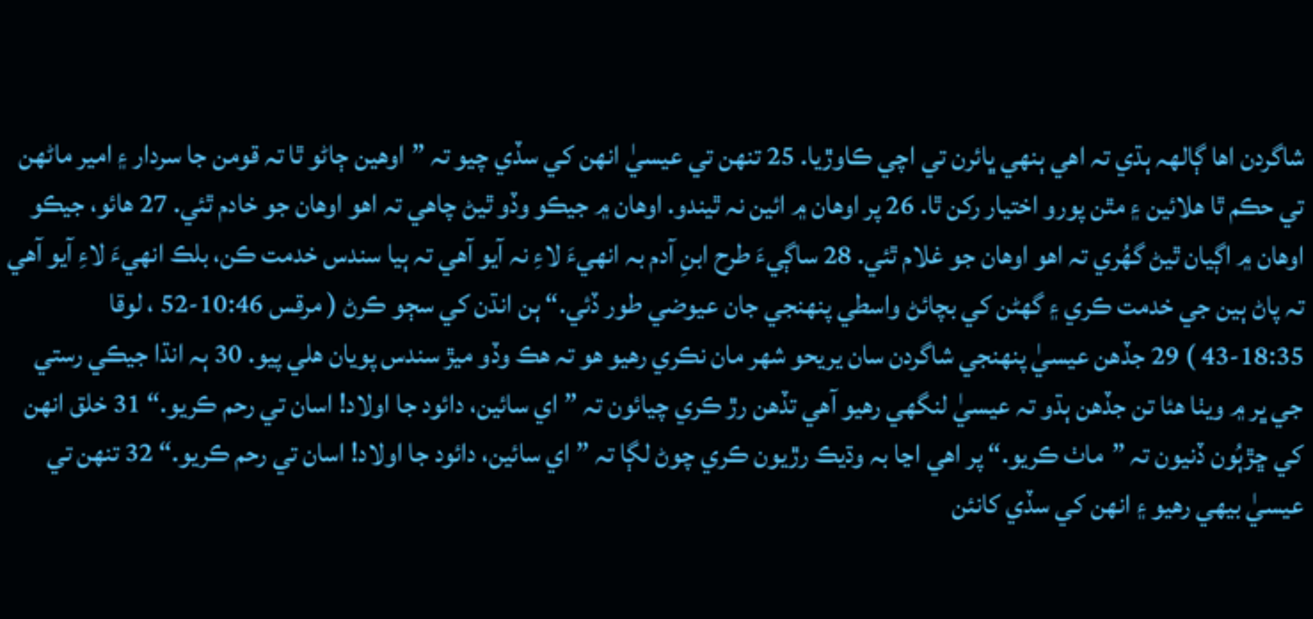شاگردن اها ڳالهہ ٻڌي تہ اهي ٻنهي ڀائرن تي اچي ڪاوڙيا. 25 تنهن تي عيسيٰ انهن کي سڏي چيو تہ ”اوهين ڄاڻو ٿا تہ قومن جا سردار ۽ امير ماڻهن تي حڪم ٿا هلائين ۽ مٿن پورو اختيار رکن ٿا. 26 پر اوهان ۾ ائين نہ ٿيندو. اوهان ۾ جيڪو وڏو ٿيڻ چاهي تہ اهو اوهان جو خادم ٿئي. 27 هائو، جيڪو اوهان ۾ اڳيان ٿيڻ گھُري تہ اهو اوهان جو غلام ٿئي. 28 ساڳيءَ طرح ابنِ آدم بہ انهيءَ لاءِ نہ آيو آهي تہ ٻيا سندس خدمت ڪن، بلڪ انهيءَ لاءِ آيو آهي تہ پاڻ ٻين جي خدمت ڪري ۽ گھڻن کي بچائڻ واسطي پنهنجي جان عيوضي طور ڏئي.“ ٻن انڌن کي سڄو ڪرڻ ( مرقس 10:46-52 ، لوقا 18:35-43 ) 29 جڏهن عيسيٰ پنهنجي شاگردن سان يريحو شهر مان نڪري رهيو هو تہ هڪ وڏو ميڙ سندس پويان هلي پيو. 30 ٻہ انڌا جيڪي رستي جي ڀر ۾ ويٺا هئا تن جڏهن ٻڌو تہ عيسيٰ لنگھي رهيو آهي تڏهن رڙ ڪري چيائون تہ ”اي سائين، دائود جا اولاد! اسان تي رحم ڪريو.“ 31 خلق انهن کي ڇڙٻُون ڏنيون تہ ”ماٺ ڪريو.“ پر اهي اڃا بہ وڌيڪ رڙيون ڪري چوڻ لڳا تہ ”اي سائين، دائود جا اولاد! اسان تي رحم ڪريو.“ 32 تنهن تي عيسيٰ بيهي رهيو ۽ انهن کي سڏي کانئن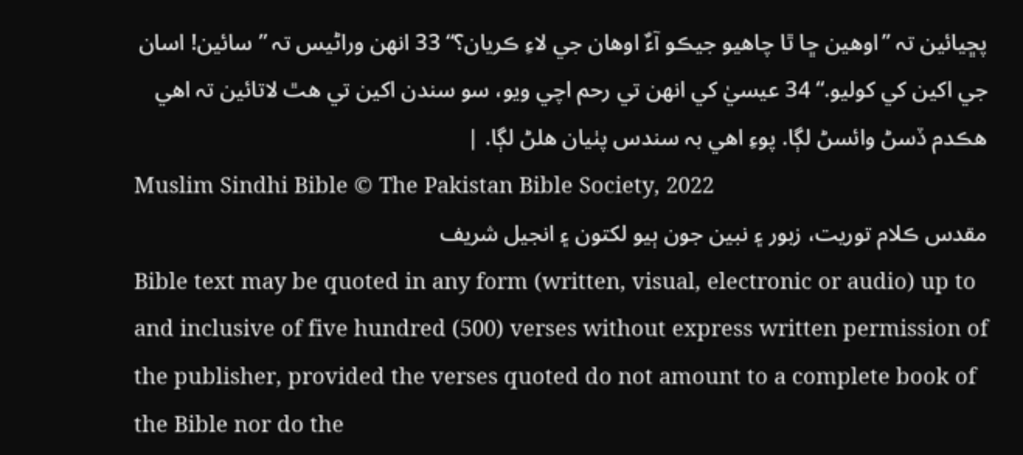پڇيائين تہ ”اوهين ڇا ٿا چاهيو جيڪو آءٌ اوهان جي لاءِ ڪريان؟“ 33 انهن وراڻيس تہ ”سائين! اسان جي اکين کي کوليو.“ 34 عيسيٰ کي انهن تي رحم اچي ويو، سو سندن اکين تي هٿ لاتائين تہ اهي هڪدم ڏسڻ وائسڻ لڳا. پوءِ اهي بہ سندس پٺيان هلڻ لڳا. |
Muslim Sindhi Bible © The Pakistan Bible Society, 2022
مقدس ڪلام توريت، زبور ۽ نبين جون ٻيو لکتون ۽ انجيل شريف
Bible text may be quoted in any form (written, visual, electronic or audio) up to and inclusive of five hundred (500) verses without express written permission of the publisher, provided the verses quoted do not amount to a complete book of the Bible nor do the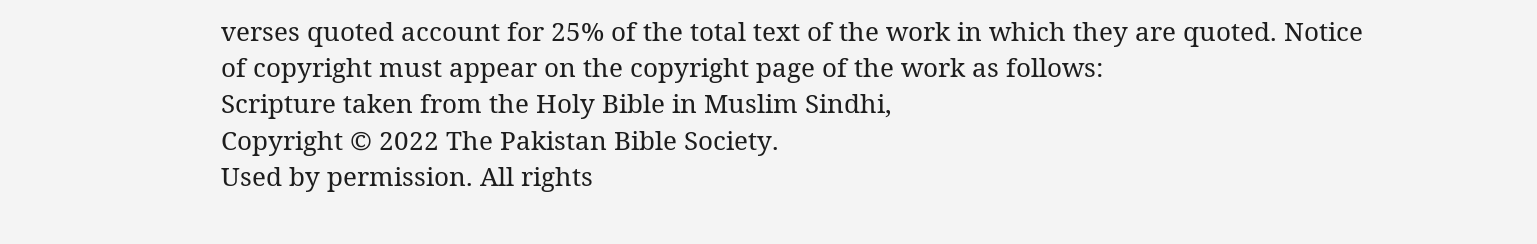verses quoted account for 25% of the total text of the work in which they are quoted. Notice of copyright must appear on the copyright page of the work as follows:
Scripture taken from the Holy Bible in Muslim Sindhi,
Copyright © 2022 The Pakistan Bible Society.
Used by permission. All rights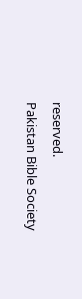reserved.
Pakistan Bible Society